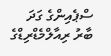ސްޕެއިންގެ ގަދަ ބާރު ރިއާލްމެޑްރިޑްގެ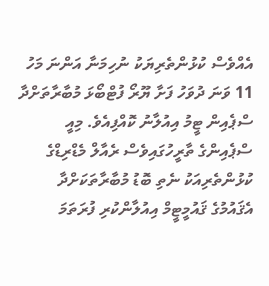އެއްވެސް ކުޅުންތެރިޔަކު ނުހިމަނާ އަންނަ މަހު 11 ވަނަ ދުވަހު ފަށާ ޔޫރޯ ފުޓްބޯޅަ މުބާރާތަށްދާ ސްޕެއިން ޓީމު އިއުލާނު ކޮއްފިއެވެ. މިއީ ސްޕެއިންގެ ތާރީހުގައިވެސް ރެއާލް މެޑްރިޑްގެ ކުޅުންތެރިއަކު ނެތި ބޮޑު މުބާރާތަކަށްދާ އެޤައުމުގެ ޤައުމީޓީމް އިއުލާންކުރި ފުރަތަމަ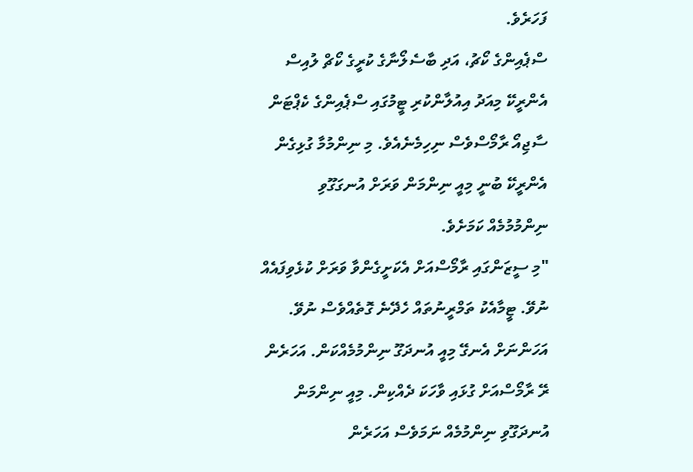ފަހަރެވެ.
ސްޕެއިންގެ ކޯޗު، އަދި ބާސެލޯނާގެ ކުރީގެ ކޯޗް ލުއިސް އެންރީކޭ މިއަދު އިއުލާންކުރި ޓީމުގައި ސްޕެއިންގެ ކެޕްޓަން ސާޖިއޯ ރާމޯސްވެސް ނިހިމެނެއެވެ. މި ނިންމުމާ ގުޅިގެން އެންރީކޭ ބުނީ މިއީ ނިންމަން ވަރަށް އުނގަގޫވި ނިންމުމުމެއް ކަމަށެވެ.
"މި ސީޒަންގައި ރާމޯސްއަށް އެކަށީގެންވާ ވަރަށް ކުޅެވިފައެއް ނުވޭ. ޓީމާއެކު ތަމްރީނުތައް ހެދޭނެ ގޮތެއްވެސް ނުވޭ. އަހަންނަށް އެނގޭ މިއީ އުނދަގޫ ނިންމުމެއްކަން. އަހަރެން ރޭ ރާމޯސްއަށް ގުޅައި ވާހަކަ ދެއްކިން. މިއީ ނިންމަން އުނދަގޫވި ނިންމުމެއް ނަމަވެސް އަހަރެން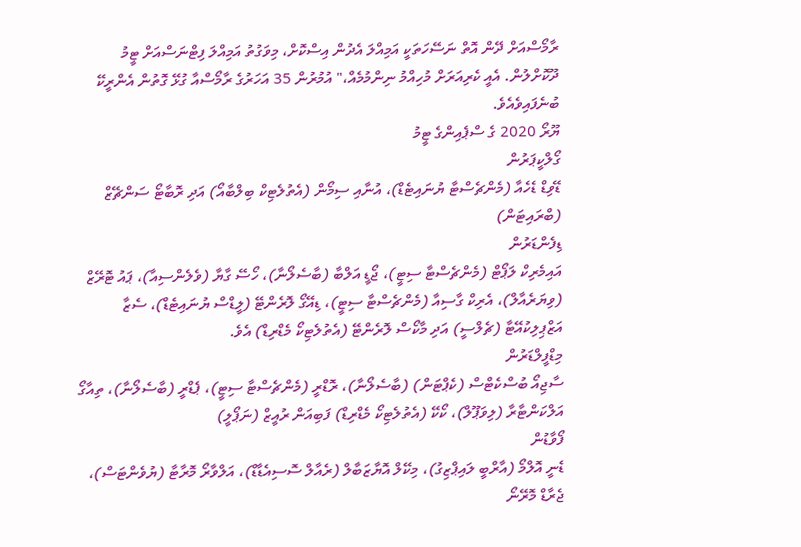ރާމޯސްއަށް ދޭން އޮތް ނަސޭހަތަކީ އަމިއްލަ އެދުން އިސްކޮށް، މިވަގުތު އަމިއްލަ ފިޓްނަސްއަށް ޓީމު ދޫކޮށްލުން. އެއީ ކެރިއަރަށް މުހިއްމު ނިންމުމެއް،" އުމުރުން 35 އަހަރުގެ ރާމޯސްއާ ގުޅޭ ގޮތުން އެންރީކޭ ބުނެފައިވެއެވެ.
ޔޫރޯ 2020 ގެ ސްޕެއިންގެ ޓީމު
ގޯލްކީޕަރުން
ޑޭވިޑް ޑެހެއާ (މެންޗެސްޓާ ޔުނައިޓެޑް)، އުނާއި ސިމޯން (އެތުލެޓިކް ބިލްބާއޯ) އަދި ރޮބާޓޯ ސަންޗޭޒް (ބްރައިޓަން)
ޑިފެންޑަރުން
އައިމެރިކް ލަޕޯޓް (މެންޗެސްޓާ ސިޓީ)، ޖޯޑީ އަލްބާ (ބާސެލޯނާ)، ހޯސޭ ގާޔާ (ވެލެންސިއާ)، ޕައު ޓޮރޭޒް (ވިޔަރެއާލް)، އެރިކް ގާސިއާ (މެންޗެސްޓާ ސިޓީ)، ޑިއޭގޯ ލޮރެންޓޭ (ލީޑްސް ޔުނައިޓެޑް)، ސެޒާ އަޒްޕިލިކުއޭޓާ (ޗެލްސީ) އަދި މާކޯސް ލޮރެންޓޭ (އެތުލެޓިކޯ މެޑްރިޑް) އެވެ.
މިޑްފީލްޑަރުން
ސާޖިއޯ ބުސްކެޓްސް (ކެޕްޓަން) (ބާސެލޯނާ)، ރޮޑްރީ (މެންޗެސްޓާ ސިޓީ)، ޕެޑްރީ (ބާސެލޯނާ)، ތިއާގޯ އަލްކަންޓާރާ (ލިވަޕޫލް)، ކޯކޭ (އެތުލެޓިކޯ މެޑްރިޑް) ފަބިއަން ރުއީޒް (ނަޕޯލީ)
ފޯވާޑުން
ޑެނީ އޮލްމޯ (އާރްބީ ލައިޕްޒިގު)، މިކޭލް އޮޔާޒަބާލް (ރެއާލް ސޮސިއެޑާޑް)، އަލްވާރޯ މޮރާޓާ (ޔުވެންޓަސް)، ޖެރާޑް މޮރޭނޯ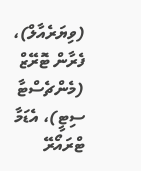(ވިޔަރެއާލް)، ފެރާން ޓޮރޭޒް (މެންޗެސްޓާ ސިޓީ)، އެޑަމާ ޓްރައޯރޭ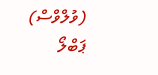(ވުލްވްސް) ޕަބްލޯ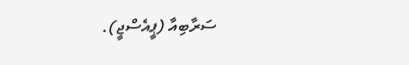ސަރާބިއާ (ޕީއެސްޖީ).